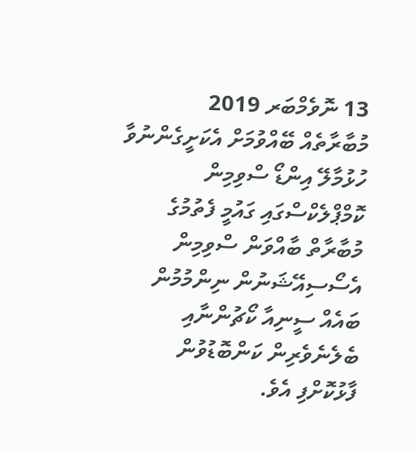13 ނޮވެމްބަރ 2019
މުބާރާތެއް ބޭއްވުމަށް އެކަށީގެންނުވާ ހުޅުމާލޭ އިންޑޯ ސްވިމިން ކޮމްޕްލެކްސްގައި ގައުމީ ފެތުމުގެ މުބާރާތް ބާއްވަން ސްވިމިން އެސޯސިއޭޝަނުން ނިންމުމުން ބައެއް ސީނިއާ ކޯޗުންނާއި ބެލެނެވެރިން ކަންބޮޑުވުން ފާޅުކޮށްފި އެވެ.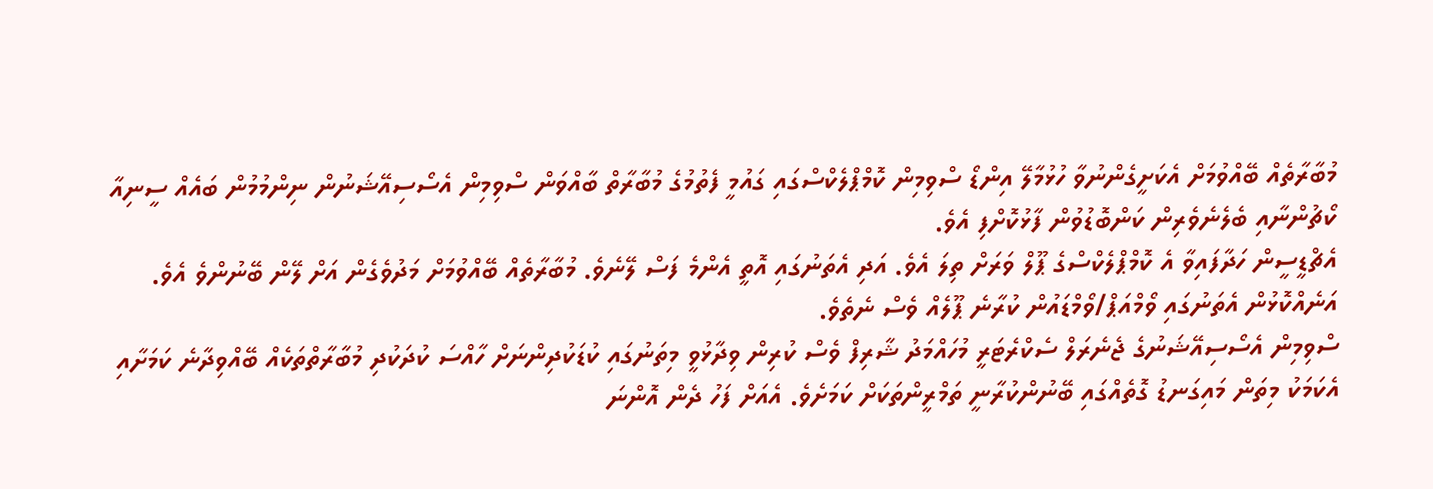މުބާރާތެއް ބޭއްވުމަށް އެކަށީގެންނުވާ ހުޅުމާލޭ އިންޑޯ ސްވިމިން ކޮމްޕްލެކްސްގައި ގައުމީ ފެތުމުގެ މުބާރާތް ބާއްވަން ސްވިމިން އެސޯސިއޭޝަނުން ނިންމުމުން ބައެއް ސީނިއާ ކޯޗުންނާއި ބެލެނެވެރިން ކަންބޮޑުވުން ފާޅުކޮށްފި އެވެ.
އެޗްޑީސީން ހަދާފައިވާ އެ ކޮމްޕްލެކްސްގެ ޕޫލް ވަރަށް ތިލަ އެވެ. އަދި އެތަނުގައި އޮތީ އެންމެ ފަސް ލޭނެވެ. މުބާރާތެއް ބޭއްވުމަށް މަދުވެގެން އަށް ލޭން ބޭނުންވެ އެވެ. އަނެއްކޮޅުން އެތަނުގައި ވޯމްއަޕް/ވޯމްޑައުން ކުރާނެ ޕޫލެއް ވެސް ނެތެވެ.
ސްވިމިން އެސޯސިއޭޝަނުގެ ޖެނެރަލް ސެކްރެޓަރީ މުހައްމަދު ޝާރިފް ވެސް ކުރިން ވިދާޅުވީ މިތަނުގައި ކުޑަކުދިންނަށް ހާއްސަ ކުދަކުދި މުބާރާތްތަކެއް ބޭއްވިދާނެ ކަމަށާއި އެކަމަކު މިތަން މައިގަނޑު ގޮތެއްގައި ބޭނުންކުރާނީ ތަމްރީންތަކަށް ކަމަށެވެ. އެއަށް ފަހު ދެން އޮންނަ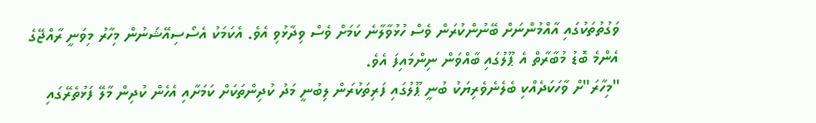ވަގުތުތަކުގައި އާއްމުންނަށް ބޭނުންކުރަން ވެސް ހުޅުވާލާނެ ކަމަށް ވެސް ވިދާޅުވި އެވެ. އެކަމަކު އެސޯސިއޭޝަނުން މިހާރު މިވަނީ ރާއްޖޭގެ އެންމެ ބޮޑު މުބާރާތް އެ ޕޫލުގައި ބާއްވަން ނިންމައިފަ އެވެ.
"މިހާރަ"ށް ވާހަކަދެއްކި ބެލެނެވެރިޔަކު ބުނީ ޕޫލުގައި ފަރިތަކުރަން ލިބުނީ މަދު ކުދިންތަކަށް ކަމަށާއި އެހެން ކުދިން މާލޭ ފަޅުތެރޭގައި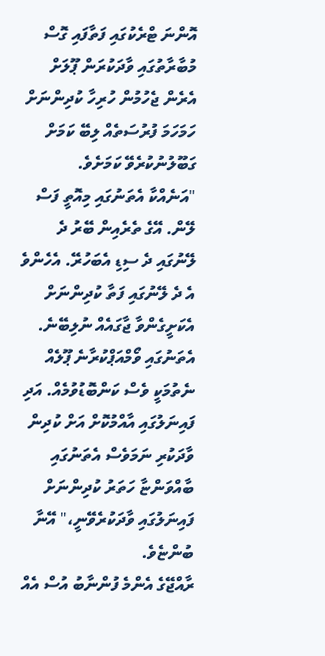އޮންނަ ޓްރެކުގައި ފަތާފައި ގޮސް މުބާރާތުގައި ވާދަކުރަން ޕޫލަށް އެރެން ޖެހުމުން ހުރިހާ ކުދިންނަށް ހަމަހަމަ ފުރުސަތެއް ލިބޭ ކަމަށް ގަބޫލުނުކުރެވޭ ކަމަށެވެ.
"އަނެއްކާ އެތަނުގައި މިއޮތީ ފަސް ލޭން. އޭގެ ތެރެއިން ބޭރު ދެ ލޭނުގައި ދެ ސިޑި އެބަހުރޭ. އެހެންވެ އެ ދެ ލޭނުގައި ފަތާ ކުދިންނަށް އެކަށީގެންވާ ޖާގައެއް ނުލިބޭނެ. އެތަނުގައި ވޯމްއަޕްކުރާނެ ޕޫލެއް ނެތުމަކީ ވެސް ކަންބޮޑުވުމެއް. އަދި ފައިނަލުގައި އާއްމުކޮށް އަށް ކުދިން ވާދަކުރި ނަމަވެސް އެތަނުގައި ބާއްވަންޏާ ހަތަރު ކުދިންނަށް ފައިނަލުގައި ވާދަކުރެވޭނީ،" އޭނާ ބުންޏެވެ.
ރާއްޖޭގެ އެންމެ ފުންނާބު އުސް އެއް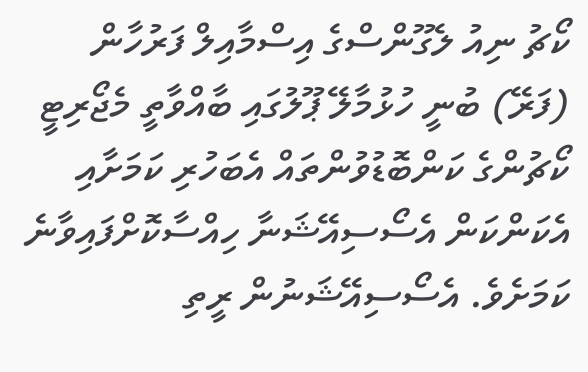ކޯޗު ނިއު ލެގޫންސްގެ އިސްމާއިލް ފަރުހާން (ފަރޭ) ބުނީ ހުޅުމާލޭ ޕޫލުގައި ބާއްވާތީ މެޖޯރިޓީ ކޯޗުންގެ ކަންބޮޑުވުންތައް އެބަހުރި ކަމަށާއި އެކަންކަން އެސޯސިއޭޝަނާ ހިއްސާކޮށްފައިވާނެ ކަމަށެވެ. އެސޯސިއޭޝަނުން ރީތި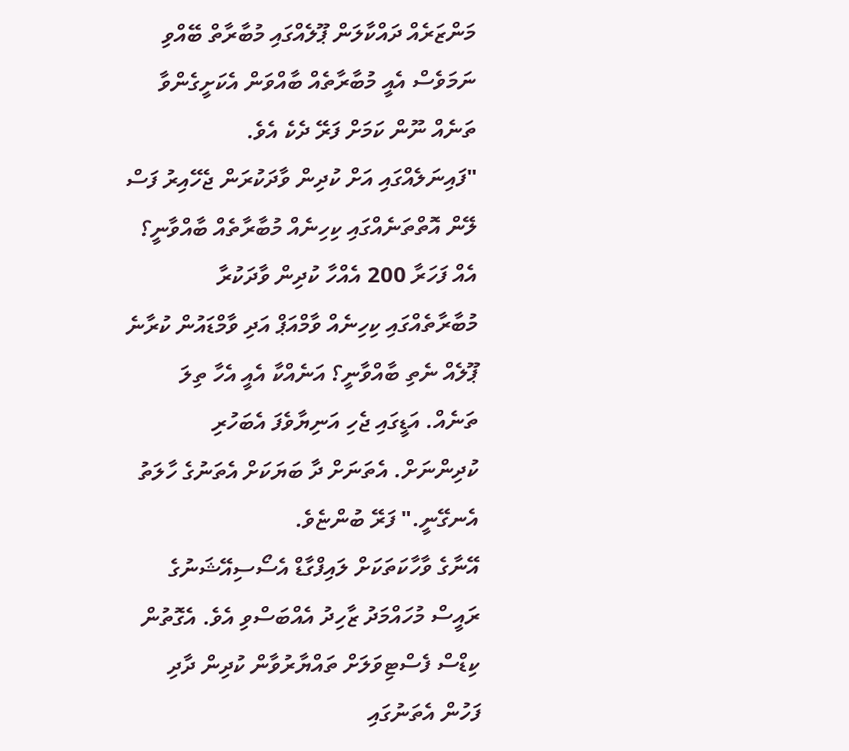މަންޒަރެއް ދައްކާލަން ޕޫލެއްގައި މުބާރާތް ބޭއްވި ނަމަވެސް އެއީ މުބާރާތެއް ބާއްވަން އެކަށީގެންވާ ތަނެއް ނޫން ކަމަށް ފަރޭ ދެކެ އެވެ.
"ފައިނަލެއްގައި އަށް ކުދިން ވާދަކުރަން ޖެހޭއިރު ފަސް ލޭން އޮތްތަނެއްގައި ކިހިނެއް މުބާރާތެއް ބާއްވާނީ؟ އެއް ފަހަރާ 200 އެއްހާ ކުދިން ވާދަކުރާ މުބާރާތެއްގައި ކިހިނެއް ވާމްއަޕް އަދި ވާމްޑައުން ކުރާނެ ޕޫލެއް ނެތި ބާއްވާނީ؟ އަނެއްކާ އެއީ އެހާ ތިލަ ތަނެއް. އަޑީގައި ޖެހި އަނިޔާވެފަ އެބަހުރި ކުދިންނަށް. އެތަނަށް ދާ ބަޔަކަށް އެތަނުގެ ހާލަތު އެނގޭނީ." ފަރޭ ބުންޏެވެ.
އޭނާގެ ވާހާކަތަކަށް ލައިފްގާޑް އެސޯސިއޭޝަނުގެ ރައީސް މުހައްމަދު ޒާހިދު އެއްބަސްވި އެވެ. އެގޮތުން ކިޑްސް ފެސްޓިވަލަށް ތައްޔާރުވާން ކުދިން ދާދި ފަހުން އެތަނުގައި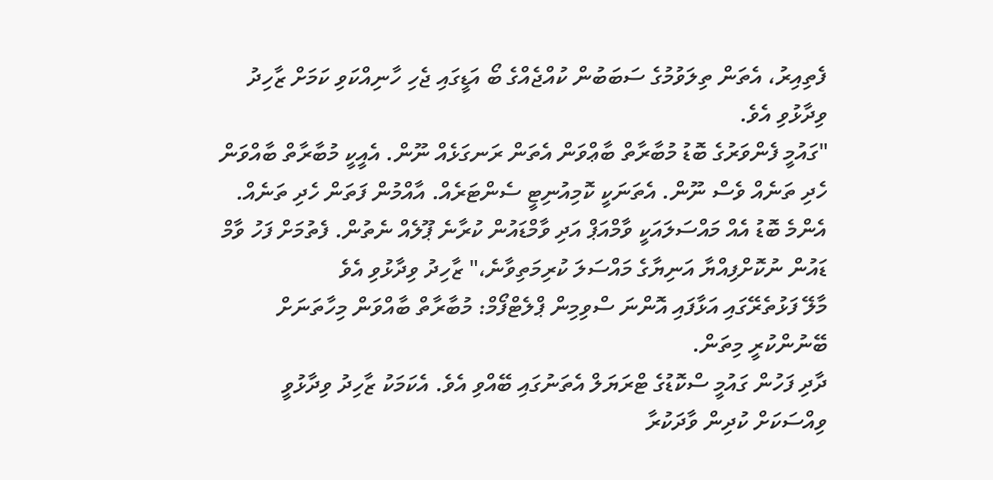ފެތިއިރު، އެތަން ތިލަވުމުގެ ސަބަބުން ކުއްޖެއްގެ ބޯ އަޑީގައި ޖެހި ހާނިއްކަވި ކަމަށް ޒާހިދު ވިދާޅުވި އެވެ.
"ގައުމީ ފެންވަރުގެ ބޮޑު މުބާރާތް ބާޢްވަން އެތަން ރަނގަޅެއް ނޫން. އެއީކީ މުބާރާތް ބާއްވަން ހެދި ތަނެއް ވެސް ނޫން. އެތަނަކީ ކޮމިއުނިޓީ ސެންޓަރެއް. އާއްމުން ފަތަން ހެދި ތަނެއް. އެންމެ ބޮޑު އެއް މައްސަލައަކީ ވާމްއަޕް އަދި ވާމްޑައުން ކުރާނެ ޕޫލެއް ނެތުން. ފެތުމަށް ފަހު ވާމް ޑައުން ނުކޮށްފިއްޔާ އަނިޔާގެ މައްސަލަ ކުރިމަތިވާނެ،" ޒާހިދު ވިދާޅުވި އެވެ
މާލޭ ފަޅުތެރޭގައި އަޅާފައި އޮންނަ ސްވިމިން ޕްލެޓްފޯމް: މުބާރާތް ބާއްވަން މިހާތަނަށް ބޭނުންކުރީ މިތަން.
ދާދި ފަހުން ގައުމީ ސްކޮޑުގެ ޓްރަޔަލް އެތަނުގައި ބޭއްވި އެވެ. އެކަމަކު ޒާހިދު ވިދާޅުވީ ވިއްސަކަށް ކުދިން ވާދަކުރާ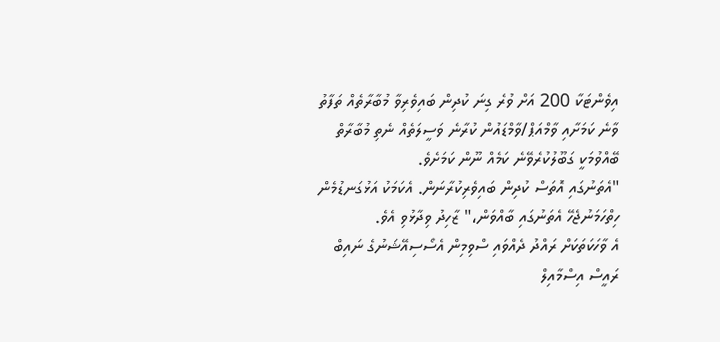އިވެންޓަކާ 200 އަށް ވުރެ ގިނަ ކުދިން ބައިވެރިވާ މުބާރާތެއް ތަފާތު ވާނެ ކަމަށާއި ވާމްއަޕް/ވާމްޑައުން ކުރާނެ ވަސީލަތެއް ނެތި މުބާރާތް ބޭއްވުމަކީ ގަބޫލުކުރެވޭނެ ކަމެއް ނޫން ކަމަށެވެ.
"އެތަނުގައި އޮތަސް ކުދިން ބައިވެރިކުރާނަން. އެކަމަކު އަޅުގަނޑުމެން ހިތްހަމަނުޖެހޭ އެތަނުގައި ބާއްވަން،" ޒާހިދު ވިދާޅުވި އެވެ.
އެ ވާހަކަތަކަށް ރައްދު ދެއްވައި ސްވިމިން އެސޯސިއޭޝަނުގެ ނައިބް ރައީސް އިސްމާއިލް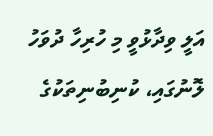އަލީ ވިދާޅުވީ މި ހުރިހާ ދުވަހު ލޮނުގައި، ކުނިބުނިތަކުގެ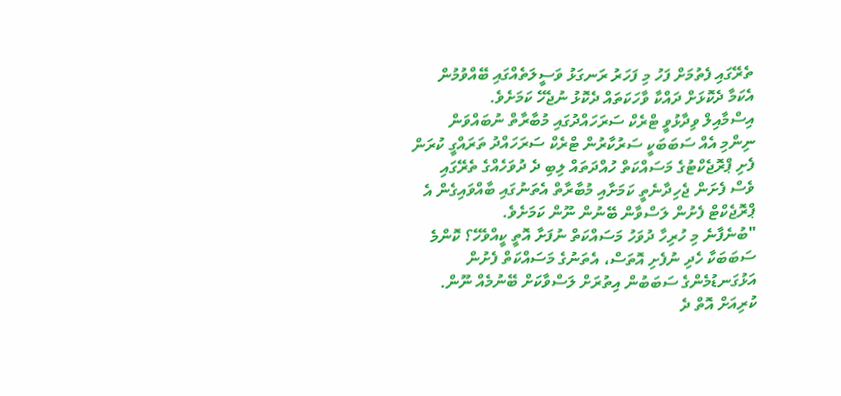ތެރޭގައި ފެތުމަށް ފަހު މި ފަހަރު ރަނގަޅު ވަސީލަތެއްގައި ބޭއްވުމުން އެކަމާ ދެކޮޅަށް ދައްކާ ވާހަކަތައް ދެކޮޅު ނުޖެހޭ ކަމަށެވެ.
އިސްމާއިލް ވިދާޅުވީ ޓްރެކް ސަރަހައްދުގައި މުބާރާތް ނުބައްވަން ނިންމި އެއް ސަބަބަކީ ސަރުކާރުން ޓްރެކް ސަރަހައްދު ތަރައްގީ ކުރަން ފެށި ޕްރޮޖެކްޓުގެ މަސައްކަތް ހުއްދަތައް ލިބި ދެ ދުވަހެއްގެ ތެރޭގައި ވެސް ފެށަން ޖެހިދާނެތީ ކަމަށާއި މުބާރާތް އެތަނުގައި ބާއްވައިގެން އެ ޕްރޮޖެކްޓް ފެށުން ލަސްވާން ބޭނުން ނޫން ކަމަށެވެ.
"ބުނެފާނެ މި ހުރިހާ ދުވަހު މަސައްކަތް ނުފަށާ އޮތީ ކީއްވެހޭ؟ ކޮންމެ ސަބަބަކާ ހެދި ނުފެށި އޮތަސް، އެތަނުގެ މަސައްކަތް ފެށުން އަޅުގަނޑުމެންގެ ސަބަބުން އިތުރަށް ލަސްވާކަށް ބޭނުމެއް ނޫން. ކުރިއަށް އޮތް ދެ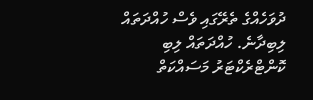ދުވަހެއްގެ ތެރޭގައި ވެސް ހުއްދަތައް ލިބިދާނެ. ހުއްދަތައް ލިބި ކޮންޓްރެކްޓަރު މަސައްކަތް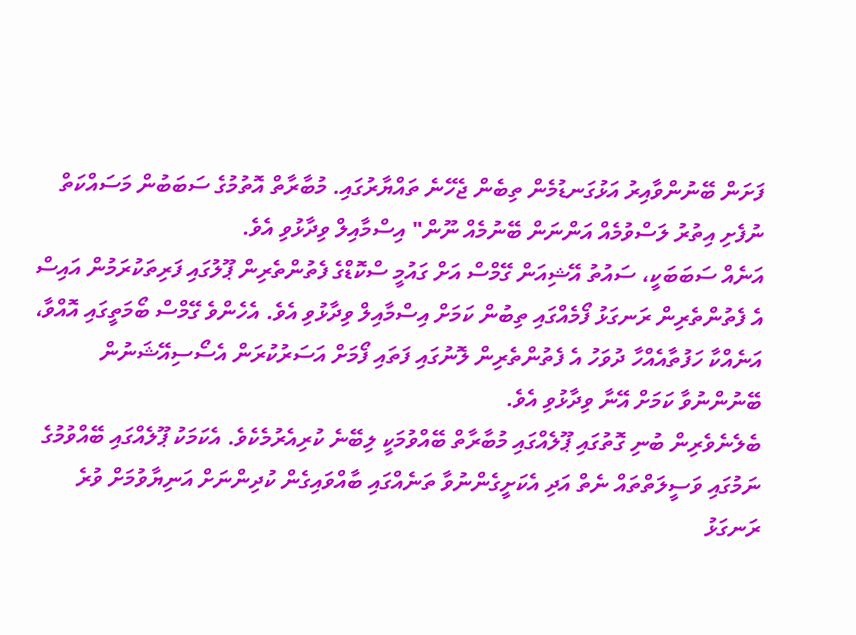ފަށަން ބޭނުންވާއިރު އަޅުގަނޑުމެން ތިބެން ޖެހޭނެ ތައްޔާރުގައި. މުބާރާތް އޮތުމުގެ ސަބަބުން މަސައްކަތް ނުފެށި އިތުރު ލަސްވުމެއް އަންނަން ބޭނުމެއް ނޫން" އިސްމާއިލް ވިދާޅުވި އެވެ.
އަނެއް ސަބަބަކީ، ސައުތު އޭޝިއަން ގޭމްސް އަށް ގައުމީ ސްކޮޑްގެ ފެތުންތެރިން ޕޫލުގައި ފަރިތަކުރަމުން އައިސް އެ ފެތުންތެރިން ރަނގަޅު ފޯމެއްގައި ތިބުން ކަމަށް އިސްމާއިލް ވިދާޅުވި އެވެ. އެހެންވެ ގޭމްސް ބޯމަތީގައި އޮއްވާ، އަނެއްކާ ހަފުތާއެއްހާ ދުވަހު އެ ފެތުންތެރިން ލޮނުގައި ފަތައި ފޯމަށް އަސަރުކުރަން އެސޯސިއޭޝަނުން ބޭނުންނުވާ ކަމަށް އޭނާ ވިދާޅުވި އެވެ.
ބެލެނެވެރިން ބުނި ގޮތުގައި ޕޫލެއްގައި މުބާރާތް ބޭއްވުމަކީ ލިބޭނެ ކުރިއެރުމެކެވެ. އެކަމަކު ޕޫލެއްގައި ބޭއްވުމުގެ ނަމުގައި ވަސީލަތްތައް ނެތް އަދި އެކަށީގެންނުވާ ތަނެއްގައި ބާއްވައިގެން ކުދިންނަށް އަނިޔާވުމަށް ވުރެ ރަނގަޅު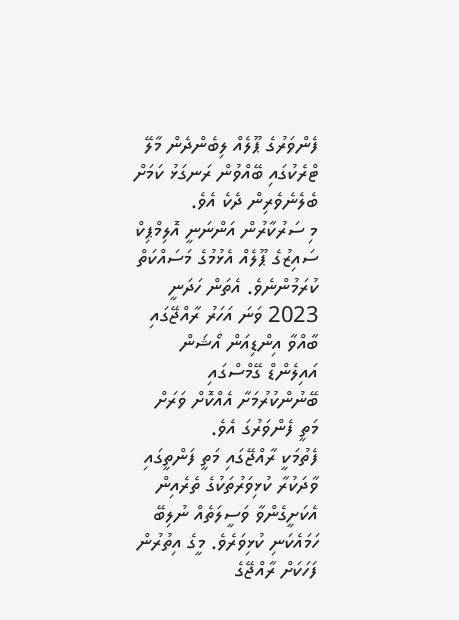ފެންވަރުގެ ޕޫލެއް ލިބެންދެން މާލޭ ޓްރެކުގައި ބޭއްވުން ރަނގަޅު ކަމަށް ބެލެނެވެރިން ދެކެ އެވެ.
މި ސަރުކާރުން އަންނަނީ އޮލިމްޕިކް ސައިޒުގެ ޕޫލެއް އެޅުމުގެ މަސައްކަތް ކުރަމުންނެވެ. އެތަން ހަދަނީ 2023 ވަނަ އަހަރު ރާއްޖޭގައި ބާއްވާ އިންޑިއަން އޯޝަން އައިލެންޑް ގޭމްސްގައި ބޭނުންކުރުމަށާ އެއްކޮށް ވަރަށް މަތީ ފެންވަރުގަ އެވެ.
ފެތުމަކީ ރާއްޖޭގައި މަތީ ފަންތީގައި ވާދަކުރާ ކުޅިވަރުތަކުގެ ތެރެއިން އެކަށީގެންވާ ވަސީލަތެއް ނުލިބޭ ހަމައެކަނި ކުޅިވަރެވެ. މީގެ އިތުރުން ފަހަކަށް ރާއްޖޭގެ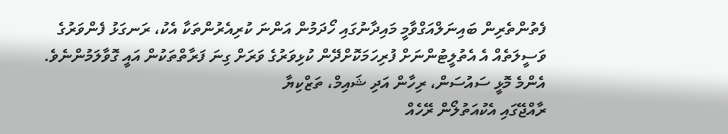ފެތުންތެރިން ބައިނަލްއަގްވާމީ މައިދާނުގައި ހޯދަމުން އަންނަ ކުރިއެރުންތަކާ އެކު، ރަނގަޅު ފެންވަރުގެ ވަސީލަތެއް އެ އެތުލީޓުންނަށް ފުރިހަމަކޮށްދޭން ކުޅިވަރުގެ ވަރަށް ގިނަ ފަރާތްތަކުން އައީ ގޮވާލަމުންނެވެ.
އެންމެ މޮޅީ ސައުސަން، ރިހާން އަދި ޝައިމް، ތަޒްކިޔާ
ރާއްޖޭގައި އެކުއަތުލޯން ރޭހެއް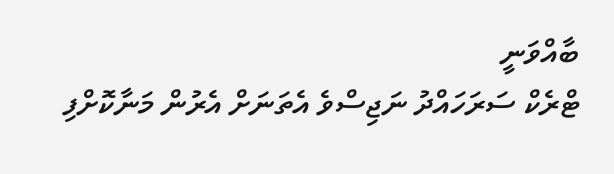ބާއްވަނީ
ޓްރެކް ސަރަހައްދު ނަޖިސްވެ އެތަނަށް އެރުން މަނާކޮށްފި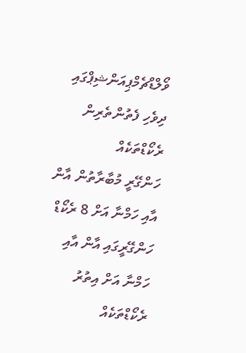ވޯލްޑްޗެމްޕިއަންޝިޕްގައި ދިވެހި ފެތުންތެރިން ރެކޯޑްތަކެއް
ހަންގޭރީ މުބާރާތުން އާން އާއި ހަމްނާ އަށް 8 ރެކޯޑް
ހަންގޭރީގައި އާން އާއި ހަމްނާ އަށް އިތުރު ރެކޯޑްތަކެއް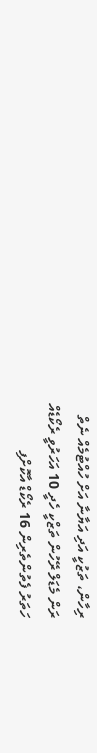ރިހާން، ތަޒުކީ އަދި އަޔާނާ އަށް ހުއްޓުމެއް ނެތް
ރަން މެޑަލް ރޭހުން ތަޒްކީ ހެދީ 10 އަހަރުވީ ރެކޯޑެއް
ހަތަރު ފެތުންތެރިން 16 ރެކޯޑް އާކޮށްފި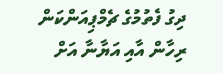ދިގު ފެތުމުގެ ޗެމްޕިއަންކަން ރިހާން އާއި އަޔާނާ އަށް